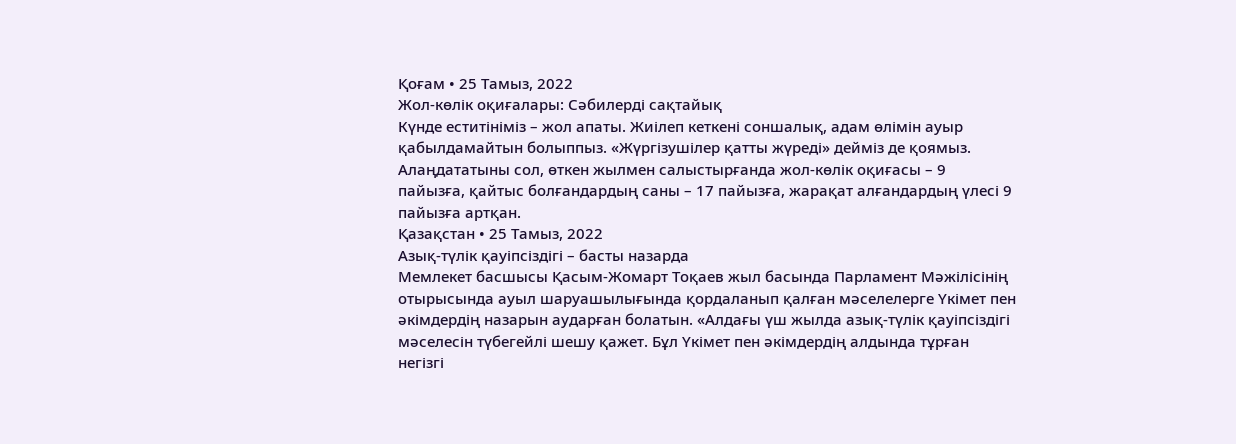Қоғам • 25 Тамыз, 2022
Жол-көлік оқиғалары: Сәбилерді сақтайық
Күнде еститініміз – жол апаты. Жиілеп кеткені соншалық, адам өлімін ауыр қабылдамайтын болыппыз. «Жүргізушілер қатты жүреді» дейміз де қоямыз. Алаңдататыны сол, өткен жылмен салыстырғанда жол-көлік оқиғасы – 9 пайызға, қайтыс болғандардың саны – 17 пайызға, жарақат алғандардың үлесі 9 пайызға артқан.
Қазақстан • 25 Тамыз, 2022
Азық-түлік қауіпсіздігі – басты назарда
Мемлекет басшысы Қасым-Жомарт Тоқаев жыл басында Парламент Мәжілісінің отырысында ауыл шаруашылығында қордаланып қалған мәселелерге Үкімет пен әкімдердің назарын аударған болатын. «Алдағы үш жылда азық-түлік қауіпсіздігі мәселесін түбегейлі шешу қажет. Бұл Үкімет пен әкімдердің алдында тұрған негізгі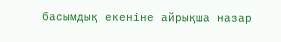басымдық екеніне айрықша назар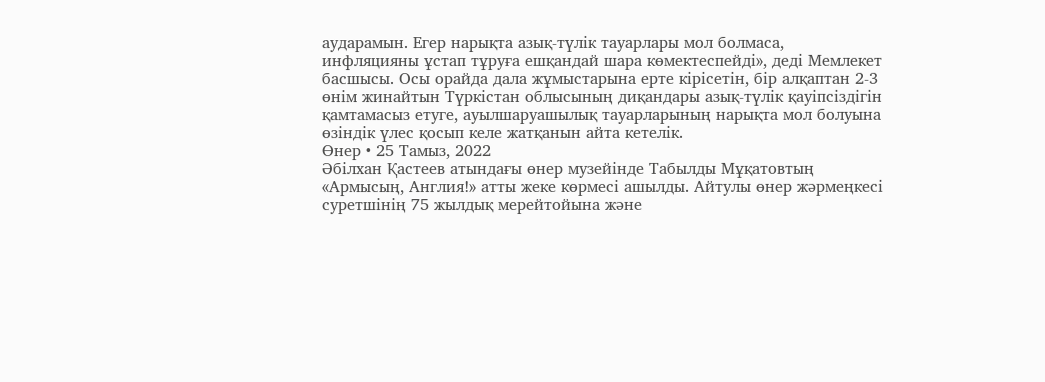аударамын. Егер нарықта азық-түлік тауарлары мол болмаса, инфляцияны ұстап тұруға ешқандай шара көмектеспейді», деді Мемлекет басшысы. Осы орайда дала жұмыстарына ерте кірісетін, бір алқаптан 2-3 өнім жинайтын Түркістан облысының диқандары азық-түлік қауіпсіздігін қамтамасыз етуге, ауылшаруашылық тауарларының нарықта мол болуына өзіндік үлес қосып келе жатқанын айта кетелік.
Өнер • 25 Тамыз, 2022
Әбілхан Қастеев атындағы өнер музейінде Табылды Мұқатовтың «Армысың, Англия!» атты жеке көрмесі ашылды. Айтулы өнер жәрмеңкесі суретшінің 75 жылдық мерейтойына және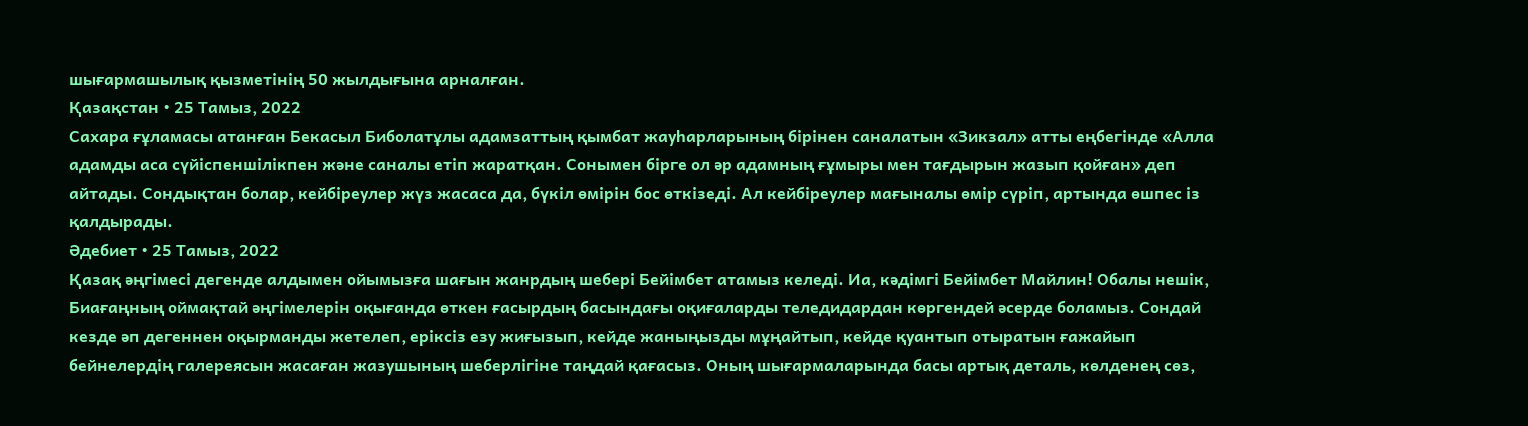шығармашылық қызметінің 50 жылдығына арналған.
Қазақстан • 25 Тамыз, 2022
Сахара ғұламасы атанған Бекасыл Биболатұлы адамзаттың қымбат жауһарларының бірінен саналатын «Зикзал» атты еңбегінде «Алла адамды аса сүйіспеншілікпен және саналы етіп жаратқан. Сонымен бірге ол әр адамның ғұмыры мен тағдырын жазып қойған» деп айтады. Сондықтан болар, кейбіреулер жүз жасаса да, бүкіл өмірін бос өткізеді. Ал кейбіреулер мағыналы өмір сүріп, артында өшпес із қалдырады.
Әдебиет • 25 Тамыз, 2022
Қазақ әңгімесі дегенде алдымен ойымызға шағын жанрдың шебері Бейімбет атамыз келеді. Иа, кәдімгі Бейімбет Майлин! Обалы нешік, Биағаңның оймақтай әңгімелерін оқығанда өткен ғасырдың басындағы оқиғаларды теледидардан көргендей әсерде боламыз. Сондай кезде әп дегеннен оқырманды жетелеп, еріксіз езу жиғызып, кейде жаныңызды мұңайтып, кейде қуантып отыратын ғажайып бейнелердің галереясын жасаған жазушының шеберлігіне таңдай қағасыз. Оның шығармаларында басы артық деталь, көлденең сөз,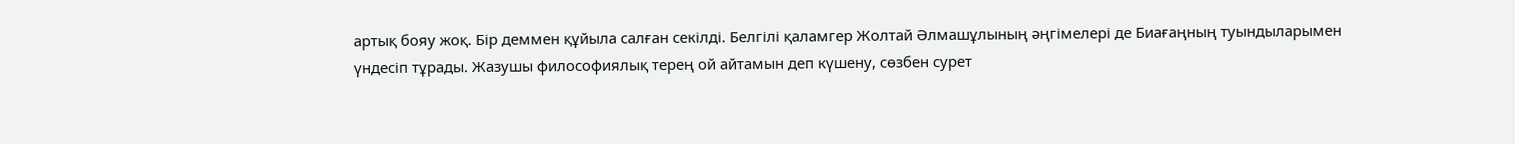артық бояу жоқ. Бір деммен құйыла салған секілді. Белгілі қаламгер Жолтай Әлмашұлының әңгімелері де Биағаңның туындыларымен үндесіп тұрады. Жазушы философиялық терең ой айтамын деп күшену, сөзбен сурет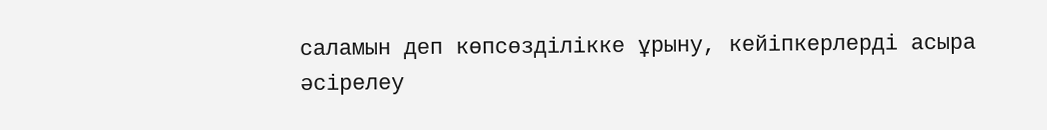саламын деп көпсөзділікке ұрыну, кейіпкерлерді асыра әсірелеу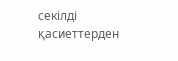секілді қасиеттерден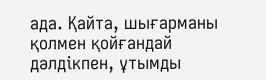ада. Қайта, шығарманы қолмен қойғандай дәлдікпен, ұтымды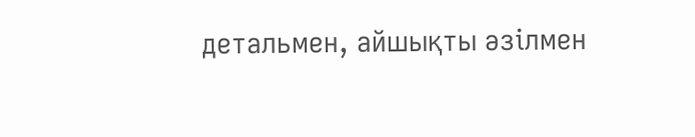детальмен, айшықты әзілмен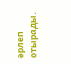әрлеп отырады.